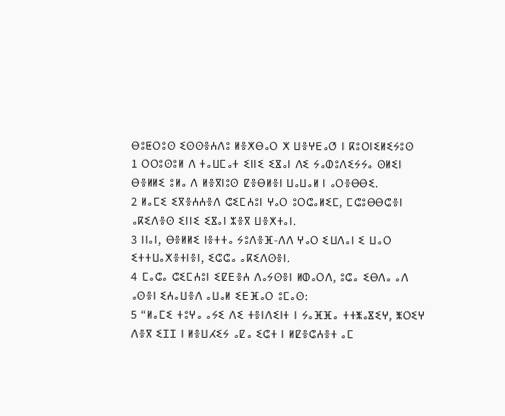ⴱⵓⵟⵔⵓⵙ ⵉⵙⵙⴻⵄⴷⵓ ⵍⴻⵅⴱⴰⵔ ⵅ ⵡⴻⵖⴹⴰⵚ ⵏ ⴽⵓⵔⵏⵉⵍⵉⵢⵓⵙ
1 ⵔⵔⵓⵙⵓⵍ ⴷ ⵜⴰⵡⵎⴰⵜ ⵉⵏⵏⵉ ⵉⴵⴰⵏ ⴷⵉ ⵢⴰⵀⵓⴷⵉⵢⵢⴰ ⵙⵍⵉⵏ ⴱⴻⵍⵍⵉ ⵓⵍⴰ ⴷ ⵍⴻⴳⵏⵓⵙ ⵇⴻⴱⵍⴻⵏ ⵡⴰⵡⴰⵍ ⵏ ⴰⵔⴻⴱⴱⵉ.
2 ⵍⴰⵎⵉ ⵉⴳⴻⵄⵄⴻⴷ ⵛⵉⵎⵄⵓⵏ ⵖⴰⵔ ⵓⵔⵛⴰⵍⵉⵎ, ⵎⵛⵓⴱⴱⵛⴻⵏ ⴰⴽⵉⴷⴻⵙ ⵉⵏⵏⵉ ⵉⴵⴰⵏ ⵣⴻⴳ ⵡⴻⵅⵜⴰⵏ.
3 ⵏⵏⴰⵏ, ⴱⴻⵍⵍⵉ ⵏⴻⵜⵜⴰ ⵢⵓⴷⴻⴼ-ⴷⴷ ⵖⴰⵔ ⵉⵡⴷⴰⵏ ⵉ ⵡⴰⵔ ⵉⵜⵜⵡⴰⵅⴻⵜⵏⴻⵏ, ⵉⵛⵛⴰ ⴰⴽⵉⴷⵙⴻⵏ.
4 ⵎⴰⵛⴰ ⵛⵉⵎⵄⵓⵏ ⵉⵇⴹⴻⵄ ⴷⴰⵢⵙⴻⵏ ⵍⵀⴰⵔⴷ, ⵓⵛⴰ ⵉⴱⴷⴰ ⴰⴷ ⴰⵙⴻⵏ ⵉⵄⴰⵡⴻⴷ ⴰⵡⴰⵍ ⵉⴹⴼⴰⵔ ⵓⵎⴰⵙ:
5 “ⵍⴰⵎⵉ ⵜⵓⵖⴰ ⴰⵢⵉ ⴷⵉ ⵜⴻⵏⴷⵉⵏⵜ ⵏ ⵢⴰⴼⴼⴰ ⵜⵜⵥⴰⴵⵉⵖ, ⵥⵔⵉⵖ ⴷⴻⴳ ⵉⵊⵊ ⵏ ⵍⴻⵡⵃⵉⵢ ⴰⵇⴰ ⵉⵛⵜ ⵏ ⵍⵇⴻⵛⵄⴻⵜ ⴰⵎ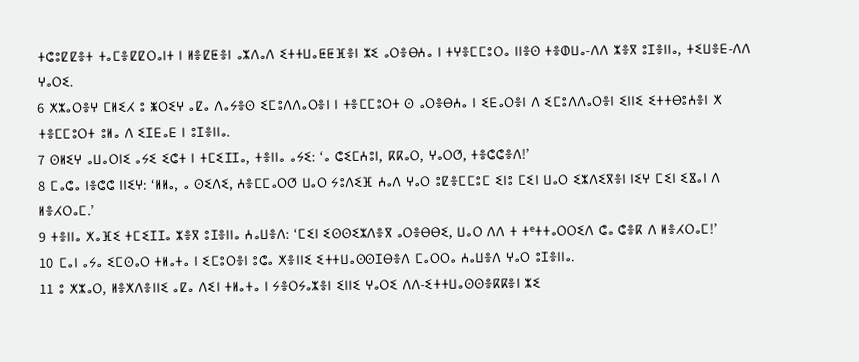ⵜⵛⵓⵇⵇⴻⵜ ⵜⴰⵎⴻⵇⵇⵔⴰⵏⵜ ⵏ ⵍⴻⵇⵟⴻⵏ ⴰⵣⴷⴰⴷ ⵉⵜⵜⵡⴰⵟⵟⴼⴻⵏ ⵣⵉ ⴰⵔⴻⴱⵄⴰ ⵏ ⵜⵖⴻⵎⵎⵓⵔⴰ ⵏⵏⴻⵙ ⵜⴻⵀⵡⴰ-ⴷⴷ ⵣⴻⴳ ⵓⵊⴻⵏⵏⴰ, ⵜⵉⵡⴻⴹ-ⴷⴷ ⵖⴰⵔⵉ.
6 ⵅⵣⴰⵔⴻⵖ ⵎⵍⵉⵃ ⵓ ⵥⵔⵉⵖ ⴰⵇⴰ ⴷⴰⵢⴻⵙ ⵉⵎⵓⴷⴷⴰⵔⴻⵏ ⵏ ⵜⴻⵎⵎⵓⵔⵜ ⵙ ⴰⵔⴻⴱⵄⴰ ⵏ ⵉⴹⴰⵔⴻⵏ ⴷ ⵉⵎⵓⴷⴷⴰⵔⴻⵏ ⵉⵏⵏⵉ ⵉⵜⵜⴱⵓⵄⴻⵏ ⵅ ⵜⴻⵎⵎⵓⵔⵜ ⵓⵍⴰ ⴷ ⵉⵊⴹⴰⴹ ⵏ ⵓⵊⴻⵏⵏⴰ.
7 ⵙⵍⵉⵖ ⴰⵡⴰⵔⵏⵉ ⴰⵢⵉ ⵉⵛⵜ ⵏ ⵜⵎⵉⵊⵊⴰ, ⵜⴻⵏⵏⴰ ⴰⵢⵉ: ‘ⴰ ⵛⵉⵎⵄⵓⵏ, ⴽⴽⴰⵔ, ⵖⴰⵔⵚ, ⵜⴻⵛⵛⴻⴷ!’
8 ⵎⴰⵛⴰ ⵏⴻⵛⵛ ⵏⵏⵉⵖ: ‘ⵍⵍⴰ, ⴰ ⵙⵉⴷⵉ, ⵄⴻⵎⵎⴰⵔⵚ ⵡⴰⵔ ⵢⵓⴷⵉⴼ ⵄⴰⴷ ⵖⴰⵔ ⵓⵇⴻⵎⵎⵓⵎ ⵉⵏⵓ ⵎⵉⵏ ⵡⴰⵔ ⵉⵣⴷⵉⴳⴻⵏ ⵏⵉⵖ ⵎⵉⵏ ⵉⴵⴰⵏ ⴷ ⵍⴻⵃⵔⴰⵎ.’
9 ⵜⴻⵏⵏⴰ ⵅⴰⴼⵉ ⵜⵎⵉⵊⵊⴰ ⵣⴻⴳ ⵓⵊⴻⵏⵏⴰ ⵄⴰⵡⴻⴷ: ‘ⵎⵉⵏ ⵉⵙⵙⵉⵣⴷⴻⴳ ⴰⵔⴻⴱⴱⵉ, ⵡⴰⵔ ⴷⴷ ⵜ ⵜᵉⵜⵜⴰⵔⵔⵉⴷ ⵛⴰ ⵛⴻⴽ ⴷ ⵍⴻⵃⵔⴰⵎ!’
10 ⵎⴰⵏ ⴰⵢⴰ ⵉⵎⵙⴰⵔ ⵜⵍⴰⵜⴰ ⵏ ⵉⵎⵓⵔⴻⵏ ⵓⵛⴰ ⵅⴻⵏⵏⵉ ⵉⵜⵜⵡⴰⵙⵙⵊⴱⴻⴷ ⵎⴰⵔⵔⴰ ⵄⴰⵡⴻⴷ ⵖⴰⵔ ⵓⵊⴻⵏⵏⴰ.
11 ⵓ ⵅⵣⴰⵔ, ⵍⴻⵅⴷⴻⵏⵏⵉ ⴰⵇⴰ ⴷⵉⵏ ⵜⵍⴰⵜⴰ ⵏ ⵢⴻⵔⵢⴰⵣⴻⵏ ⵉⵏⵏⵉ ⵖⴰⵔⵉ ⴷⴷ-ⵉⵜⵜⵡⴰⵙⵙⴻⴽⴽⴻⵏ ⵣⵉ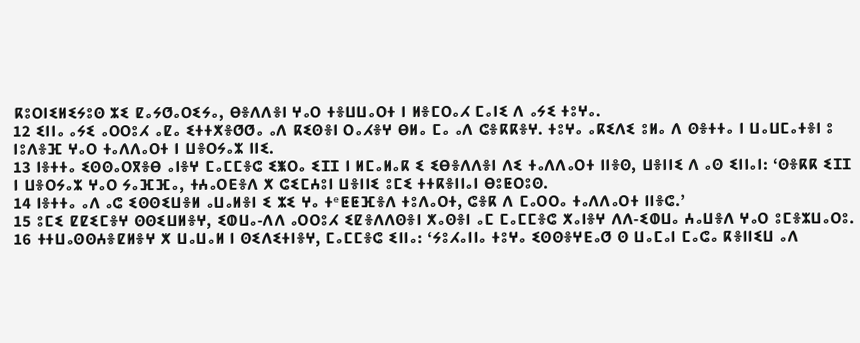ⴽⵓⵔⵏⵉⵍⵉⵢⵓⵙ ⵣⵉ ⵇⴰⵢⵚⴰⵔⵉⵢⴰ, ⴱⴻⴷⴷⴻⵏ ⵖⴰⵔ ⵜⴻⵡⵡⴰⵔⵜ ⵏ ⵍⴻⵎⵔⴰⵃ ⵎⴰⵏⵉ ⴷ ⴰⵢⵉ ⵜⵓⵖⴰ.
12 ⵉⵏⵏⴰ ⴰⵢⵉ ⴰⵔⵔⵓⵃ ⴰⵇⴰ ⵉⵜⵜⵅⴻⵚⵚⴰ ⴰⴷ ⴽⵉⵙⴻⵏ ⵔⴰⵃⴻⵖ ⴱⵍⴰ ⵎⴰ ⴰⴷ ⵛⴻⴽⴽⴻⵖ. ⵜⵓⵖⴰ ⴰⴽⵉⴷⵉ ⵓⵍⴰ ⴷ ⵙⴻⵜⵜⴰ ⵏ ⵡⴰⵡⵎⴰⵜⴻⵏ ⵓ ⵏⵓⴷⴻⴼ ⵖⴰⵔ ⵜⴰⴷⴷⴰⵔⵜ ⵏ ⵡⴻⵔⵢⴰⵣ ⵏⵏⵉ.
13 ⵏⴻⵜⵜⴰ ⵉⵙⵙⴰⵔⴳⴻⴱ ⴰⵏⴻⵖ ⵎⴰⵎⵎⴻⵛ ⵉⵥⵔⴰ ⵉⵊⵊ ⵏ ⵍⵎⴰⵍⴰⴽ ⵉ ⵉⴱⴻⴷⴷⴻⵏ ⴷⵉ ⵜⴰⴷⴷⴰⵔⵜ ⵏⵏⴻⵙ, ⵡⴻⵏⵏⵉ ⴷ ⴰⵙ ⵉⵏⵏⴰⵏ: ‘ⵙⴻⴽⴽ ⵉⵊⵊ ⵏ ⵡⴻⵔⵢⴰⵣ ⵖⴰⵔ ⵢⴰⴼⴼⴰ, ⵜⵄⴰⵔⴹⴻⴷ ⵅ ⵛⵉⵎⵄⵓⵏ ⵡⴻⵏⵏⵉ ⵓⵎⵉ ⵜⵜⴽⴻⵏⵏⴰⵏ ⴱⵓⵟⵔⵓⵙ.
14 ⵏⴻⵜⵜⴰ ⴰⴷ ⴰⵛ ⵉⵙⵙⵉⵡⴻⵍ ⴰⵡⴰⵍⴻⵏ ⵉ ⵣⵉ ⵖⴰ ⵜᵉⵟⵟⴼⴻⴷ ⵜⵓⴷⴰⵔⵜ, ⵛⴻⴽ ⴷ ⵎⴰⵔⵔⴰ ⵜⴰⴷⴷⴰⵔⵜ ⵏⵏⴻⵛ.’
15 ⵓⵎⵉ ⵇⵇⵉⵎⴻⵖ ⵙⵙⵉⵡⵍⴻⵖ, ⵉⵀⵡⴰ-ⴷⴷ ⴰⵔⵔⵓⵃ ⵉⵇⴻⴷⴷⵙⴻⵏ ⵅⴰⵙⴻⵏ ⴰⵎ ⵎⴰⵎⵎⴻⵛ ⵅⴰⵏⴻⵖ ⴷⴷ-ⵉⵀⵡⴰ ⵄⴰⵡⴻⴷ ⵖⴰⵔ ⵓⵎⴻⵣⵡⴰⵔⵓ.
16 ⵜⵜⵡⴰⵙⵙⵄⴻⵇⵍⴻⵖ ⵅ ⵡⴰⵡⴰⵍ ⵏ ⵙⵉⴷⵉⵜⵏⴻⵖ, ⵎⴰⵎⵎⴻⵛ ⵉⵏⵏⴰ: ‘ⵢⵓⵃⴰⵏⵏⴰ ⵜⵓⵖⴰ ⵉⵙⵙⴻⵖⴹⴰⵚ ⵙ ⵡⴰⵎⴰⵏ ⵎⴰⵛⴰ ⴽⴻⵏⵏⵉⵡ ⴰⴷ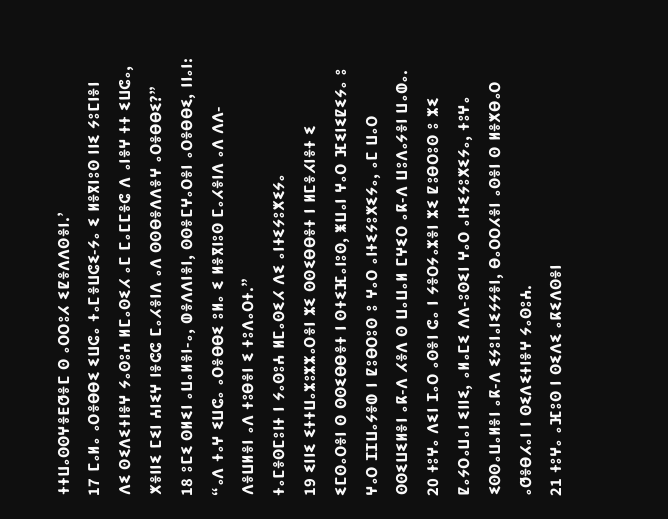ⵜⵜⵡⴰⵙⵙⵖⴻⴹⵚⴻⵎ ⵙ ⴰⵔⵔⵓⵃ ⵉⵇⴻⴷⴷⵙⴻⵏ.’
17 ⵎⴰⵍⴰ ⴰⵔⴻⴱⴱⵉ ⵉⵡⵛⴰ ⵜⴰⵎⴻⵡⵛⵉ-ⵢⴰ ⵉ ⵍⴻⴳⵏⵓⵙ ⵏⵏⵉ ⵢⵓⵎⵏⴻⵏ ⴷⵉ ⵙⵉⴷⵉⵜⵏⴻⵖ ⵢⴰⵙⵓⵄ ⵍⵎⴰⵙⵉⵃ ⴰⵎ ⵎⴰⵎⵎⴻⵛ ⴷ ⴰⵏⴻⵖ ⵜⵜ ⵉⵡⵛⴰ, ⵅⴻⵏⵏⵉ ⵎⵉⵏ ⵄⵏⵉⵖ ⵏⴻⵛⵛ ⵎⴰⵃⴻⵏⴷ ⴰⴷ ⵙⵙⴱⴻⴷⴷⴻⵖ ⴰⵔⴻⴱⴱⵉ?”
18 ⵓⵎⵉ ⵙⵍⵉⵏ ⴰⵡⴰⵍⴻⵏ-ⴰ, ⵀⴻⴷⴷⵏⴻⵏ, ⵙⵙⴻⵎⵖⴰⵔⴻⵏ ⴰⵔⴻⴱⴱⵉ, ⵏⵏⴰⵏ: “ⴰⴷ ⵜⴰⵖ ⵉⵡⵛⴰ ⴰⵔⴻⴱⴱⵉ ⵓⵍⴰ ⵉ ⵍⴻⴳⵏⵓⵙ ⵎⴰⵃⴻⵏⴷ ⴰⴷ ⴷⴷ-ⴷⴻⵡⵍⴻⵏ ⴰⴷ ⵜⵓⴱⴻⵏ ⵉ ⵜⵓⴷⴰⵔⵜ.”
ⵜⴰⵎⴻⵙⵎⵓⵏⵜ ⵏ ⵢⴰⵙⵓⵄ ⵍⵎⴰⵙⵉⵃ ⴷⵉ ⴰⵏⵜⵉⵢⵓⵅⵉⵢⴰ
19 ⵉⵏⵏⵉ ⵉⵜⵜⵡⴰⵣⵓⵣⵣⴰⵔⴻⵏ ⵣⵉ ⵙⵙⵉⴱⴱⴻⵜ ⵏ ⵍⵎⴻⵃⵏⴻⵜ ⵉ ⵉⵎⵙⴰⵔⴻⵏ ⵙ ⵙⵙⵉⴱⴱⴻⵜ ⵏ ⵙⵜⵉⴼⴰⵏⵓⵙ, ⵥⵡⴰⵏ ⵖⴰⵔ ⴼⵉⵏⵉⵇⵉⵢⴰ ⵓ ⵖⴰⵔ ⵊⵊⵡⴰⵢⴻⵀ ⵏ ⵇⵓⴱⵔⵓⵙ ⵓ ⵖⴰⵔ ⴰⵏⵜⵉⵢⵓⵅⵉⵢⴰ, ⴰⵎ ⵡⴰⵔ ⵙⵙⵉⵡⵉⵍⴻⵏ ⴰⴽ-ⴷ ⵃⴻⴷ ⵙ ⵡⴰⵡⴰⵍ ⵎⵖⵉⵔ ⴰⴽ-ⴷ ⵡⵓⴷⴰⵢⴻⵏ ⵡⴰⵀⴰ.
20 ⵜⵓⵖⴰ ⴷⵉⵏ ⵊⴰⵔ ⴰⵙⴻⵏ ⵛⴰ ⵏ ⵢⴻⵔⵢⴰⵣⴻⵏ ⵣⵉ ⵇⵓⴱⵔⵓⵙ ⵓ ⵣⵉ ⵇⴰⵢⵔⴰⵡⴰⵏ ⵉⵏⵏⵉ, ⴰⵍⴰⵎⵉ ⴷⴷ-ⵓⵙⵉⵏ ⵖⴰⵔ ⴰⵏⵜⵉⵢⵓⵅⵉⵢⴰ, ⵜⵓⵖⴰ ⵉⵙⵙⴰⵡⴰⵍⴻⵏ ⴰⴽ-ⴷ ⵉⵢⵓⵏⴰⵏⵉⵢⵢⴻⵏ, ⴱⴰⵔⵔⵃⴻⵏ ⴰⵙⴻⵏ ⵙ ⵍⴻⵅⴱⴰⵔ ⴰⵚⴻⴱⵃⴰⵏ ⵏ ⵙⵉⴷⵉⵜⵏⴻⵖ ⵢⴰⵙⵓⵄ.
21 ⵜⵓⵖⴰ ⴰⴼⵓⵙ ⵏ ⵙⵉⴷⵉ ⴰⴽⵉⴷⵙⴻⵏ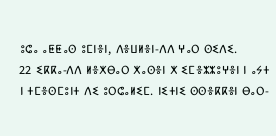ⵓⵛⴰ ⴰⵟⵟⴰⵙ ⵓⵎⵏⴻⵏ, ⴷⴻⵡⵍⴻⵏ-ⴷⴷ ⵖⴰⵔ ⵙⵉⴷⵉ.
22 ⵉⴽⴽⴰ-ⴷⴷ ⵍⴻⵅⴱⴰⵔ ⵅⴰⵙⴻⵏ ⵅ ⵉⵎⴻⵣⵣⵓⵖⴻⵏ ⵏ ⴰⵢⵜ ⵏ ⵜⵎⴻⵙⵎⵓⵏⵜ ⴷⵉ ⵓⵔⵛⴰⵍⵉⵎ. ⵏⵉⵜⵏⵉ ⵙⵙⴻⴽⴽⴻⵏ ⴱⴰⵔ-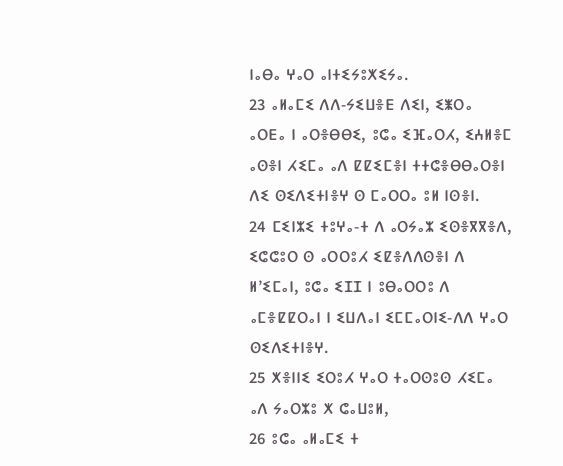ⵏⴰⴱⴰ ⵖⴰⵔ ⴰⵏⵜⵉⵢⵓⵅⵉⵢⴰ.
23 ⴰⵍⴰⵎⵉ ⴷⴷ-ⵢⵉⵡⴻⴹ ⴷⵉⵏ, ⵉⵥⵔⴰ ⴰⵔⴹⴰ ⵏ ⴰⵔⴻⴱⴱⵉ, ⵓⵛⴰ ⵉⴼⴰⵔⵃ, ⵉⵄⵍⴻⵎ ⴰⵙⴻⵏ ⵃⵉⵎⴰ ⴰⴷ ⵇⵇⵉⵎⴻⵏ ⵜⵜⵛⴻⴱⴱⴰⵔⴻⵏ ⴷⵉ ⵙⵉⴷⵉⵜⵏⴻⵖ ⵙ ⵎⴰⵔⵔⴰ ⵓⵍ ⵏⵙⴻⵏ.
24 ⵎⵉⵏⵣⵉ ⵜⵓⵖⴰ-ⵜ ⴷ ⴰⵔⵢⴰⵣ ⵉⵙⴻⴳⴳⴻⴷ, ⵉⵛⵛⵓⵔ ⵙ ⴰⵔⵔⵓⵃ ⵉⵇⴻⴷⴷⵙⴻⵏ ⴷ ⵍ’ⵉⵎⴰⵏ, ⵓⵛⴰ ⵉⵊⵊ ⵏ ⵓⴱⴰⵔⵔⵓ ⴷ ⴰⵎⴻⵇⵇⵔⴰⵏ ⵏ ⵉⵡⴷⴰⵏ ⵉⵎⵎⴰⵔⵏⵉ-ⴷⴷ ⵖⴰⵔ ⵙⵉⴷⵉⵜⵏⴻⵖ.
25 ⵅⴻⵏⵏⵉ ⵉⵔⵓⵃ ⵖⴰⵔ ⵜⴰⵔⵙⵓⵙ ⵃⵉⵎⴰ ⴰⴷ ⵢⴰⵔⵣⵓ ⵅ ⵛⴰⵡⵓⵍ,
26 ⵓⵛⴰ ⴰⵍⴰⵎⵉ ⵜ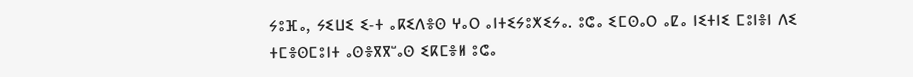ⵢⵓⴼⴰ, ⵢⵉⵡⵉ ⵉ-ⵜ ⴰⴽⵉⴷⴻⵙ ⵖⴰⵔ ⴰⵏⵜⵉⵢⵓⵅⵉⵢⴰ. ⵓⵛⴰ ⵉⵎⵙⴰⵔ ⴰⵇⴰ ⵏⵉⵜⵏⵉ ⵎⵓⵏⴻⵏ ⴷⵉ ⵜⵎⴻⵙⵎⵓⵏⵜ ⴰⵙⴻⴳⴳⵯⴰⵙ ⵉⴽⵎⴻⵍ ⵓⵛⴰ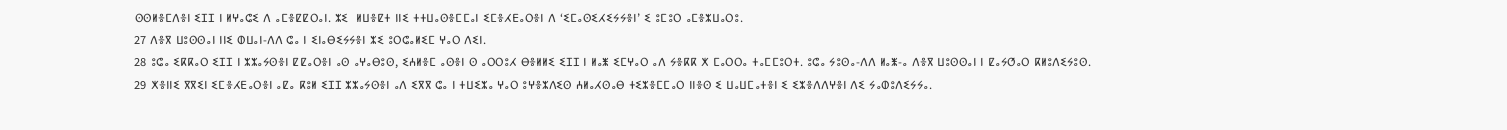ⵙⵙⵍⴻⵎⴷⴻⵏ ⵉⵊⵊ ⵏ ⵍⵖⴰⵛⵉ ⴷ ⴰⵎⴻⵇⵇⵔⴰⵏ. ⵣⵉ  ⵍⵡⴻⵇⵜ ⵏⵏⵉ ⵜⵜⵡⴰⵙⴻⵎⵎⴰⵏ ⵉⵎⴻⵃⴹⴰⵔⴻⵏ ⴷ ‘ⵉⵎⴰⵙⵉⵃⵉⵢⵢⴻⵏ’ ⵉ ⵓⵎⵓⵔ ⴰⵎⴻⵣⵡⴰⵔⵓ.
27 ⴷⴻⴳ ⵡⵓⵙⵙⴰⵏ ⵏⵏⵉ ⵀⵡⴰⵏ-ⴷⴷ ⵛⴰ ⵏ ⵉⵏⴰⴱⵉⵢⵢⴻⵏ ⵣⵉ ⵓⵔⵛⴰⵍⵉⵎ ⵖⴰⵔ ⴷⵉⵏ.
28 ⵓⵛⴰ ⵉⴽⴽⴰⵔ ⵉⵊⵊ ⵏ ⵣⵣⴰⵢⵙⴻⵏ ⵇⵇⴰⵔⴻⵏ ⴰⵙ ⴰⵖⴰⴱⵓⵙ, ⵉⵄⵍⴻⵎ ⴰⵙⴻⵏ ⵙ ⴰⵔⵔⵓⵃ ⴱⴻⵍⵍⵉ ⵉⵊⵊ ⵏ ⵍⴰⵥ ⵉⵎⵖⴰⵔ ⴰⴷ ⵢⴻⴽⴽ ⵅ ⵎⴰⵔⵔⴰ ⵜⴰⵎⵎⵓⵔⵜ. ⵓⵛⴰ ⵢⵓⵙⴰ-ⴷⴷ ⵍⴰⵥ-ⴰ ⴷⴻⴳ ⵡⵓⵙⵙⴰⵏ ⵏ ⵇⴰⵢⵚⴰⵔ ⴽⵍⵓⴷⵉⵢⵓⵙ.
29 ⵅⴻⵏⵏⵉ ⴳⴳⵉⵏ ⵉⵎⴻⵃⴹⴰⵔⴻⵏ ⴰⵇⴰ ⴽⵓⵍ ⵉⵊⵊ ⵣⵣⴰⵢⵙⴻⵏ ⴰⴷ ⵉⴳⴳ ⵛⴰ ⵏ ⵜⵡⵉⵣⴰ ⵖⴰⵔ ⵓⵖⴻⵣⴷⵉⵙ ⵄⵍⴰⵃⵙⴰⴱ ⵜⵉⵣⴻⵎⵎⴰⵔ ⵏⵏⴻⵙ ⵉ ⵡⴰⵡⵎⴰⵜⴻⵏ ⵉ ⵉⵣⴻⴷⴷⵖⴻⵏ ⴷⵉ ⵢⴰⵀⵓⴷⵉⵢⵢⴰ.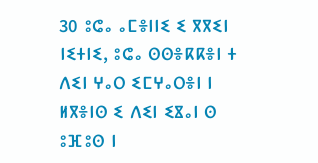30 ⵓⵛⴰ ⴰⵎⴻⵏⵏⵉ ⵉ ⴳⴳⵉⵏ ⵏⵉⵜⵏⵉ, ⵓⵛⴰ ⵙⵙⴻⴽⴽⴻⵏ ⵜ ⴷⵉⵏ ⵖⴰⵔ ⵉⵎⵖⴰⵔⴻⵏ ⵏ ⵍⴳⴻⵏⵙ ⵉ ⴷⵉⵏ ⵉⴵⴰⵏ ⵙ ⵓⴼⵓⵙ ⵏ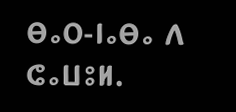ⴱⴰⵔ-ⵏⴰⴱⴰ ⴷ ⵛⴰⵡⵓⵍ.